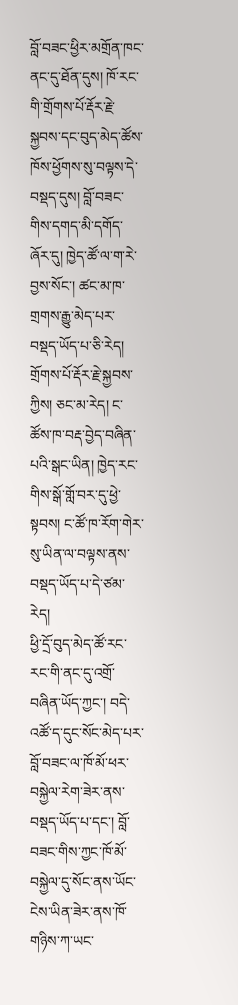བློ་བཟང་ཕྱིར་མགྲོན་ཁང་ནང་དུ་ཐོན་དུས། ཁོ་རང་གི་གྲོགས་པོ་རྡོར་རྗེ་སྐྱབས་དང་བུད་མེད་ཚོས་ཁོས་ཕྱོགས་སུ་བལྟས་དེ་བསྡད་དུས། བློ་བཟང་གིས་དགད་མི་དགོད་ཞོར་དུ། ཁྱེད་ཚོ་ལ་ག་རེ་བྱས་སོང་། ཚང་མ་ཁ་གྲགས་རྒྱུ་མེད་པར་བསྡད་ཡོད་པ་ཅི་རེད།
གྲོགས་པོ་རྡོར་རྗེ་སྐྱབས་ཀྱིས། ཅང་མ་རེད། ང་ཚོས་ཁ་བརྡ་བྱེད་བཞིན་པའི་སྒང་ཡིན། ཁྱེད་རང་གིས་སྒོ་གློ་བར་དུ་ཕྱེ་སྟབས། ང་ཚོ་ཁ་རོག་གེར་སུ་ཡིན་ལ་བལྟས་ནས་བསྡད་ཡོད་པ་དེ་ཙམ་རེད།
ཕྱི་དྲོ་བུད་མེད་ཚོ་རང་རང་གི་ནང་དུ་འགྲོ་བཞིན་ཡོད་ཀྱང་། བདེ་འཚོ་ད་དུང་སོང་མེད་པར་བློ་བཟང་ལ་ཁོ་མོ་ཕར་བསྐྱེལ་རེག་ཟེར་ནས་བསྡད་ཡོད་པ་དང་། བློ་བཟང་གིས་ཀྱང་ཁོ་མོ་བསྐྱེལ་དུ་སོང་ནས་ཡོང་ངེས་ཡིན་ཟེར་ནས་ཁོ་གཉིས་ཀ་ཡང་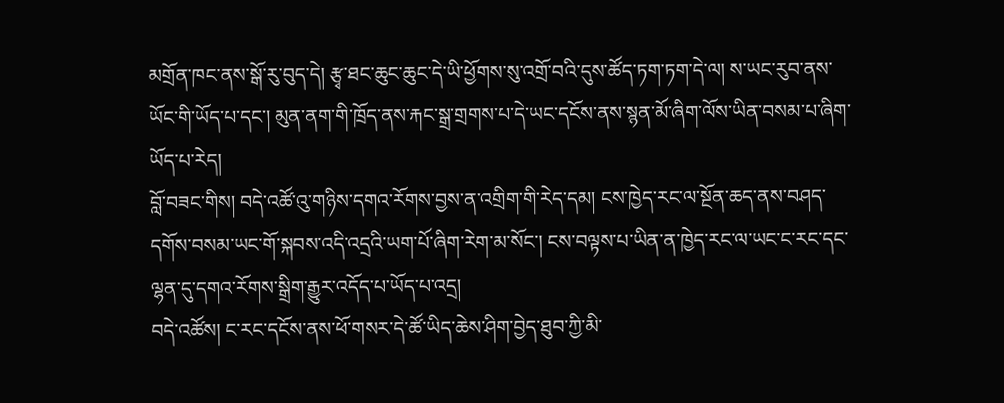མགྲོན་ཁང་ནས་སྒོ་རུ་བུད་དེ། རྩྭ་ཐང་ཆུང་ཆུང་དེ་ཡི་ཕྱོགས་སུ་འགྲོ་བའི་དུས་ཚོད་ཏག་ཏག་དེ་ལ། ས་ཡང་རུབ་ནས་ཡོང་གི་ཡོད་པ་དང་། མུན་ནག་གི་ཁྲོད་ནས་རྐང་སྒྲ་གྲགས་པ་དེ་ཡང་དངོས་ནས་སྙན་མོ་ཞིག་ལོས་ཡིན་བསམ་པ་ཞིག་ཡོད་པ་རེད།
བློ་བཟང་གིས། བདེ་འཚོ་འུ་གཉིས་དགའ་རོགས་བྱས་ན་འགྲིག་གི་རེད་དམ། ངས་ཁྱེད་རང་ལ་སྔོན་ཆད་ནས་བཤད་དགོས་བསམ་ཡང་གོ་སྐབས་འདི་འདྲའི་ཡག་པོ་ཞིག་རེག་མ་སོང་། ངས་བལྟས་པ་ཡིན་ན་ཁྱེད་རང་ལ་ཡང་ང་རང་དང་ལྷན་དུ་དགའ་རོགས་སྒྲིག་རྒྱུར་འདོད་པ་ཡོད་པ་འདྲ།
བདེ་འཚོས། ང་རང་དངོས་ནས་ཕོ་གསར་དེ་ཚོ་ཡིད་ཆེས་ཤིག་བྱེད་ཐུབ་ཀྱི་མི་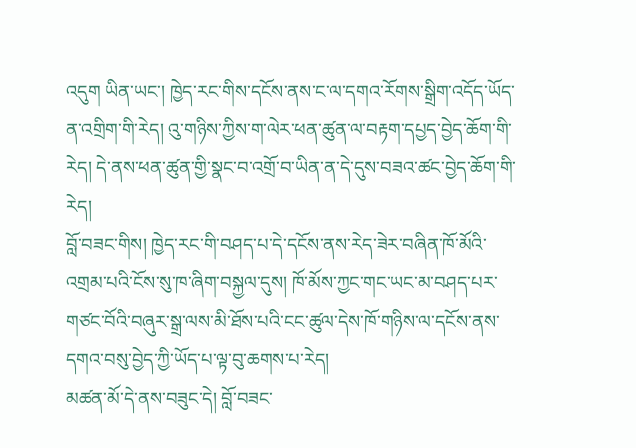འདུག ཡིན་ཡང་། ཁྱེད་རང་གིས་དངོས་ནས་ང་ལ་དགའ་རོགས་སྒྲིག་འདོད་ཡོད་ན་འགྲིག་གི་རེད། འུ་གཉིས་ཀྱིས་ག་ལེར་ཕན་ཚུན་ལ་བརྟག་དཔྱད་བྱེད་ཆོག་གི་རེད། དེ་ནས་ཕན་ཚུན་གྱི་སྣང་བ་འགྲོ་བ་ཡིན་ན་དེ་དུས་བཟའ་ཚང་བྱེད་ཆོག་གི་རེད།
བློ་བཟང་གིས། ཁྱེད་རང་གི་བཤད་པ་དེ་དངོས་ནས་རེད་ཟེར་བཞིན་ཁོ་མོའི་འགྲམ་པའི་ངོས་སུ་ཁ་ཞིག་བསྐྱལ་དུས། ཁོ་མོས་ཀྱང་གང་ཡང་མ་བཤད་པར་གཙང་བོའི་བཞུར་སྒྲ་ལས་མི་ཐོས་པའི་ངང་ཚུལ་དེས་ཁོ་གཉིས་ལ་དངོས་ནས་དགའ་བསུ་བྱེད་ཀྱི་ཡོད་པ་ལྟ་བུ་ཆགས་པ་རེད།
མཚན་མོ་དེ་ནས་བཟུང་དེ། བློ་བཟང་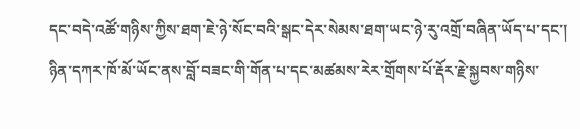དང་བདེ་འཚོ་གཉིས་ཀྱིས་ཐག་ཇེ་ཉེ་སོང་བའི་སྒང་དེར་སེམས་ཐག་ཡང་ཉེ་རུ་འགྲོ་བཞིན་ཡོད་པ་དང་། ཉིན་དཀར་ཁོ་མོ་ཡོང་ནས་བློ་བཟང་གི་གོན་པ་དང་མཚམས་རེར་གྲོགས་པོ་རྡོར་རྗེ་སྐྱབས་གཉིས་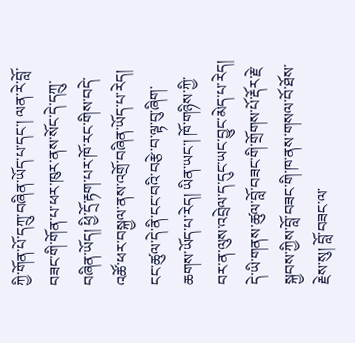ཀྱི་གོན་པོ་དཀྲུ་བཞིན་ཡོད་པ་དང་། ལན་རེ་བློ་བཟང་གི་གོན་པ་ཕར་ཁུར་ནས་སོང་དེ་དཀྲུ་བཞིན་ཡོད། ཕྱི་དྲོ་རྟག་པར་ཁོ་རང་གིས་བདེ་འཚོ་ཕར་བསྐྱལ་ནས་འགྲོ་བཞིན་ཡོད་པ་རེད། ངང་ཚུལ་དེ་ནི་ངང་བའི་བརྩེ་བ་ལྟ་བུ་ཞིག་ཆགས་ཡོད་པ་རེད། ཡིན་ཡང་། ཁོ་གཉིས་ཀྱི་བར་ན་ལུས་འབྲེལ་ད་དུང་ཡང་བྱུང་མེད་པ་རེད།
དེ་ཡི་གནས་ཚུལ་བློ་བཟང་གི་གྲོགས་པོ་རྡོར་རྗེ་སྐྱབས་ཀྱིས་བློ་བཟང་གི་ཁ་ནས་གསལ་བོ་ཐོས་རྗེས་སུ། བློ་བཟང་ལ་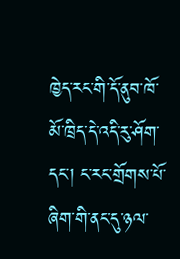ཁྱེད་རང་གི་དོ་ནུབ་ཁོ་མོ་ཁྲིད་དེ་འདི་རུ་ཤོག་དང་། ང་རང་གྲོགས་པོ་ཞིག་གི་ནང་དུ་ཉལ་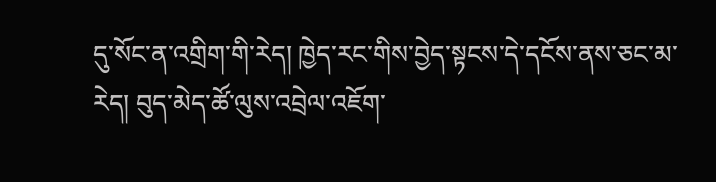དུ་སོང་ན་འགྲིག་གི་རེད། ཁྱེད་རང་གིས་བྱེད་སྟངས་དེ་དངོས་ནས་ཅང་མ་རེད། བུད་མེད་ཚོ་ལུས་འབྲེལ་འཇོག་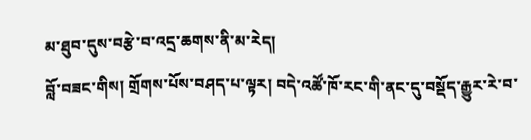མ་ཐུབ་དུས་བརྩེ་བ་འདྲ་ཆགས་ནི་མ་རེད།
བློ་བཟང་གིས། གྲོགས་པོས་བཤད་པ་ལྟར། བདེ་འཚོ་ཁོ་རང་གི་ནང་དུ་བསྡོད་རྒྱུར་རེ་བ་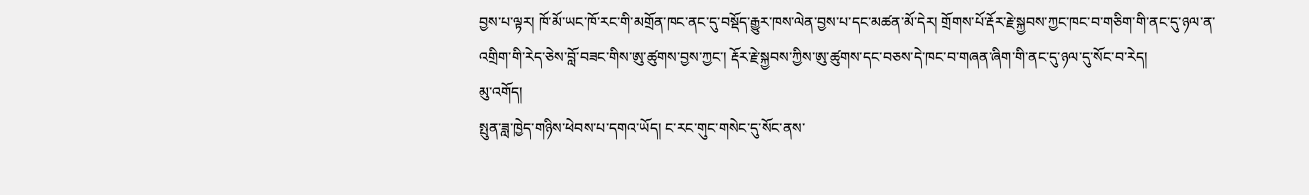བྱས་པ་ལྟར། ཁོ་མོ་ཡང་ཁོ་རང་གི་མགྲོན་ཁང་ནང་དུ་བསྡོད་རྒྱུར་ཁས་ལེན་བྱས་པ་དང་མཚན་མོ་དེར། གྲོགས་པོ་རྡོར་རྗེ་སྐྱབས་ཀྱང་ཁང་བ་གཅིག་གི་ནང་དུ་ཉལ་ན་འགྲིག་གི་རེད་ཅེས་བློ་བཟང་གིས་ཨུ་ཚུགས་བྱས་ཀྱང་། རྡོར་རྗེ་སྐྱབས་ཀྱིས་ཨུ་ཚུགས་དང་བཅས་དེ་ཁང་བ་གཞན་ཞིག་གི་ནང་དུ་ཉལ་དུ་སོང་བ་རེད།
མུ་འགོད།
སྤུན་ཟླ་ཁྱེད་གཉིས་ཕེབས་པ་དགའ་ཡོད། ང་རང་གུང་གསེང་དུ་སོང་ནས་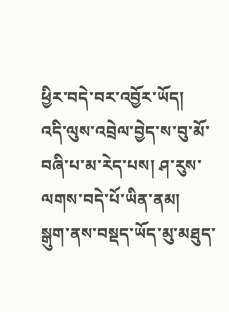ཕྱིར་བདེ་བར་འབྱོར་ཡོད།
འདི་ལུས་འབྲེལ་བྱེད་ས་བུ་མོ་བཞི་པ་མ་རེད་པས། ཤ་རུས་ལགས་བདེ་པོ་ཡིན་ནམ།
སྒུག་ནས་བསྡད་ཡོད་མུ་མཐུད་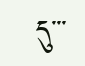དུ་་་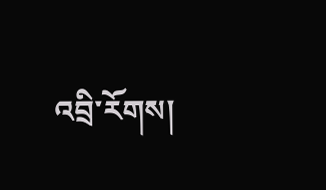འབྲི་རོགས།